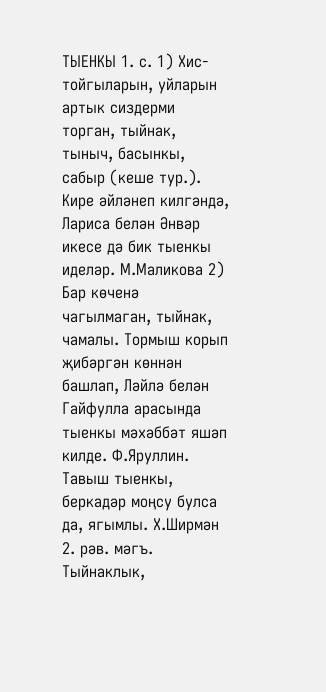ТЫЕНКЫ 1. с. 1) Хис-тойгыларын, уйларын артык сиздерми торган, тыйнак, тыныч, басынкы, сабыр (кеше тур.). Кире әйләнеп килгәндә, Лариса белән Әнвәр икесе дә бик тыенкы иделәр. М.Маликова 2) Бар көченә чагылмаган, тыйнак, чамалы. Тормыш корып җибәргән көннән башлап, Ләйлә белән Гайфулла арасында тыенкы мәхәббәт яшәп килде. Ф.Яруллин. Тавыш тыенкы, беркадәр моңсу булса да, ягымлы. Х.Ширмән 2. рәв. мәгъ. Тыйнаклык,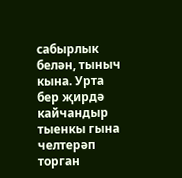сабырлык белән, тыныч кына. Урта бер җирдә кайчандыр тыенкы гына челтерәп торган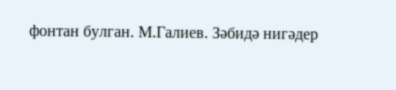фонтан булган. М.Галиев. Зәбидә нигәдер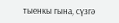тыенкы гына, сүзгә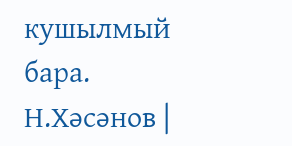кушылмый бара. Н.Хәсәнов |